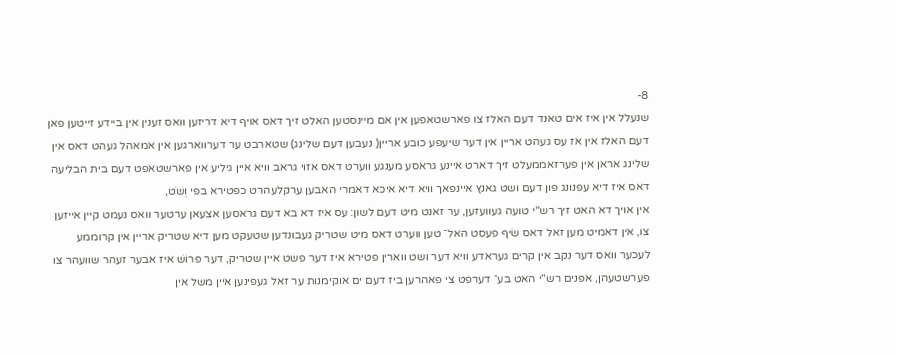8-
שנעלל אין איז אים טאנד דעם האלז צו פארשטאפען אין אם מיינסטען האלט זיך דאס אויף דיא דריזען וואס זענין אין ביידע זייטען פאן דעם האלז אין אז עס געהט אריין אין דער שיעפע כובע אריין( נעבען דעם שלינג) שטארבט ער דערווארגען אין אמאהל געהט דאס אין שלינג אראן אין פערזאממעלט זיך דארט איינע גראסע מענגע ווערט דאס אזוי גראב וויא איין גיליע אין פארשטאפט דעם בית הבליעה דאס איז דיא עפנונג פון דעם ושט גאנץ איינפאך וויא דיא איכא דאמרי האבען ערקלעהרט כפטירא בפי וְשֹׁט,
אין אויך דא האט זיך רש"י טועה געוועזען, ער זאנט מיט דעם לשון: עס איז דא בא דעם גראסען אצעאן ערטער וואס נעמט קיין אייזען צו, אין דאמיט מען זאל דאס שׂיף פעסט האל־ טען ווערט דאס מיט שטריק געבונדען שטעקט מען דיא שטריק אריין אין קרוממע לעכער וואס דער נקב אין קרים געראדע וויא דער ושט ווארין פטירא איז דער פשט איין שטריק, דער פרוֹשׁ איז אבער זעהר שוועהר צו פערשטעהן, אפנים רש"י האט בע־ דערפט צי פאהרען ביז דעם ים אוקימנות ער זאל געפינען איין משל אין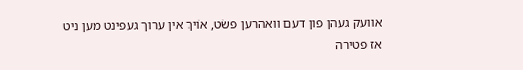אוועק געהן פון דעם וואהרען פשׂט, אוֹיךְ אין ערוך געפינט מען ניט אז פטירה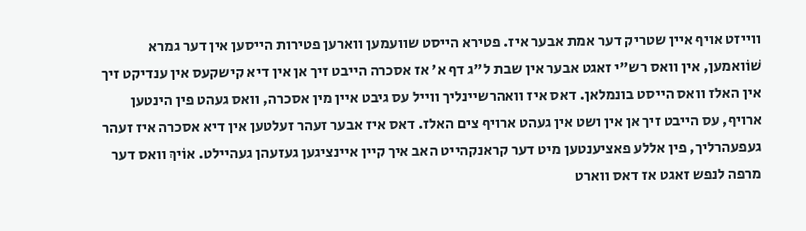ווייזט אויף איין שטריק דער אמת אבער איז. פטירא הייסט שוועמען ווארען פטירות הייסען אין דער גמרא שׁוֹואמען, אין וואס רש"י זאגט אבער אין שבת ל"ג דף א' אז אסכרה הייבט זיך אן אין דיא קישקעס אין ענדיקט זיך אין האלז וואס הייסט בונמלאן. דאס איז וואהרשיינליך ווייל עס גיבט איין מין אסכרה, וואס געהט פין הינטען ארויף, עס הייבט זיך אן אין ושט אין געהט ארויף צים האלז. דאס איז אבער זעהר זעלטען אין דיא אסכרה איז זעהר געפעהרליך, פין אללע פאציענטען מיט דער קראנקהייט האב איך קיין איינציגען געזעהן געהיילט. אוֹיךְ וואס דער מרפה לנפש זאגט אז דאס ווארט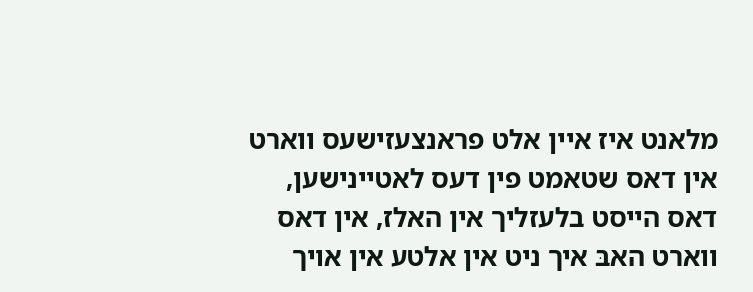מלאנט איז איין אלט פראנצעזישעס ווארט אין דאס שטאמט פין דעס לאטיינישען, דאס הייסט בלעזליך אין האלז, אין דאס ווארט האבּ איך ניט אין אלטע אין אויך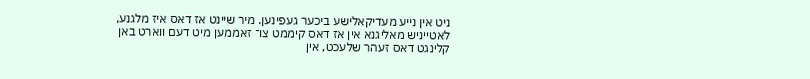ניט אין נייע מעדיקאלישע ביכער געפינען. מיר שיינט אז דאס איז מלגנע, לאטייניש מאליגנא אין אז דאס קיממט צו־ זאממען מיט דעם ווארט באן קלינגט דאס זעהר שלעכט, אין